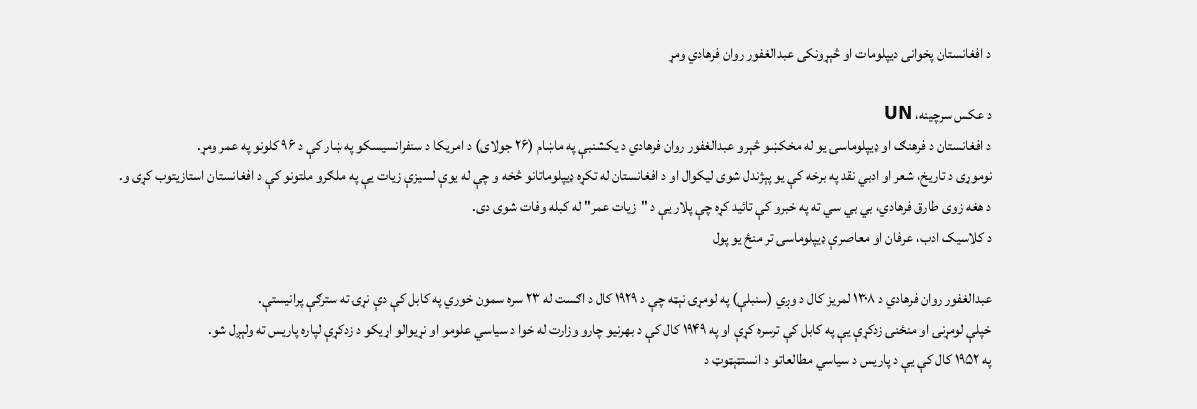د افغانستان پخوانی ديپلومات او څېړونکی عبدالغفور روان فرهادي ومړ

د عکس سرچینه، UN
د افغانستان د فرهنګ او ډيپلوماسۍ یو له مخکښو څېرو عبدالغفور روان فرهادي د يکشنبې په ماښام (۲۶ جولای) د امریکا د سنفرانسيسکو په ښار کې د ۹۶ کلونو په عمر ومړ.
نوموړی د تاریخ، شعر او ادبي نقد په برخه کې يو پېژندل شوی ليکوال او د افغانستان له تکړه ډيپلوماتانو څخه و چې له يوې لسيزې زيات یې په ملګرو ملتونو کې د افغانستان استازيتوب کړی و.
د هغه زوی طارق فرهادي، بي بي سي ته په خبرو کې تائید کړه چې پلار یې د "زيات عمر" له کبله وفات شوی دی.
د کلاسیک ادب، عرفان او معاصرې ډيپلوماسۍ تر منځ يو پول

عبدالغفور روان فرهادي د ۱۳۰۸ لمريز کال د وږي (سنبلې) په لومړۍ نېټه چې د ۱۹۲۹ کال د اګست له ۲۳ سره سمون خوري په کابل کې دې نړۍ ته سترګې پرانیستې.
خپلې لومړنۍ او منځنۍ زدکړې یې په کابل کې ترسره کړې او په ۱۹۴۹ کال کې د بهرنيو چارو وزارت له خوا د سياسي علومو او نړيوالو اړيکو د زدکړې لپاره پاريس ته ولېږل شو.
په ۱۹۵۲ کال کې یې د پاريس د سياسي مطالعاتو د انستټېټوټ د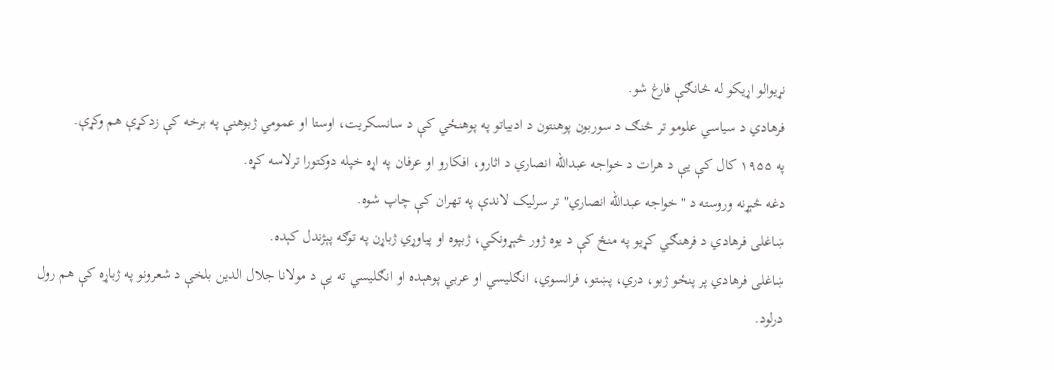نړيوالو اړيکو له څانګې فارغ شو.
فرهادي د سياسي علومو تر څنګ د سوربون پوهنتون د ادبياتو په پوهنځي کې د سانسکريت، اوستا او عمومي ژبوهنې په برخه کې زدکړې هم وکړې.
په ۱۹۵۵ کال کې یې د هرات د خواجه عبدالله انصاري د اثارو، افکارو او عرفان په اړه خپله دوکتورا ترلاسه کړه.
دغه څېړنه وروسته د "خواجه عبدالله انصاري" تر سرليک لاندې په تهران کې چاپ شوه.
ښاغلی فرهادي د فرهنګي کړيو په منځ کې د يوه ژور څېړونکي، ژبپوه او پياوړي ژباړن په توګه پېژندل کېده.
ښاغلی فرهادي پر پنځو ژبو، دري، پښتو، فرانسوي، انګليسي او عربي پوهېده او انګليسي ته یې د مولانا جلال الدين بلخې د شعرونو په ژباړه کې هم رول درلود.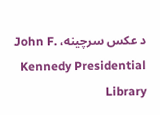د عکس سرچینه، John F. Kennedy Presidential Library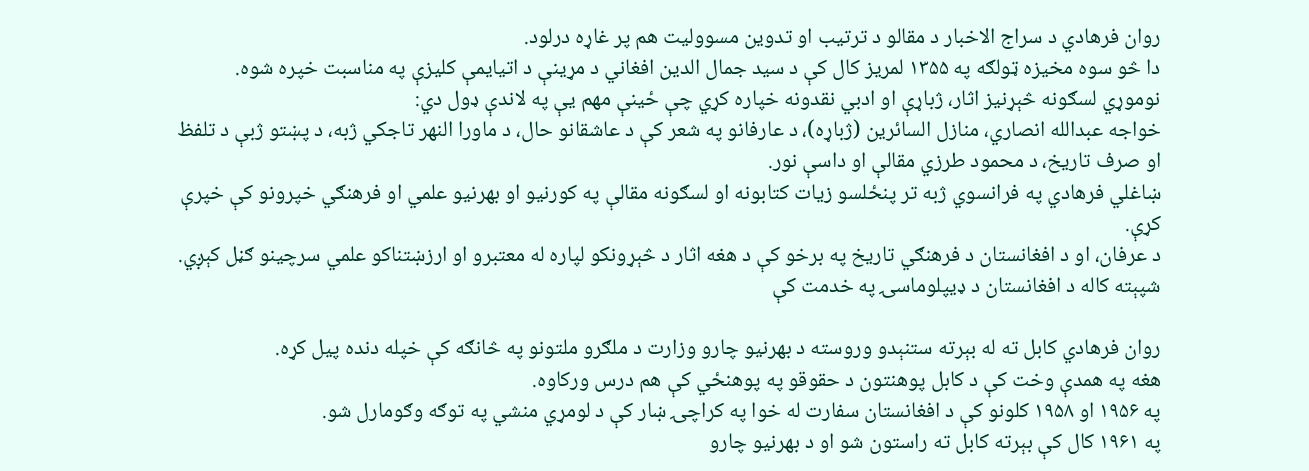روان فرهادي د سراج الاخبار د مقالو د ترتيب او تدوين مسووليت هم پر غاړه درلود.
دا څو سوه مخيزه ټولګه په ۱۳۵۵ لمريز کال کې د سيد جمال الدين افغاني د مړينې د اتيايمې کليزې په مناسبت خپره شوه.
نوموړي لسګونه څېړنيز اثار، ژباړې او ادبي نقدونه خپاره کړي چې ځينې مهم یې په لاندې ډول دي:
خواجه عبدالله انصاري، منازل السائرين (ژباړه)، د عارفانو په شعر کې د عاشقانو حال، د ماورا النهر تاجکي ژبه، د پښتو ژبې د تلفظ او صرف تاريخ، د محمود طرزي مقالې او داسې نور.
ښاغلي فرهادي په فرانسوي ژبه تر پنځلسو زيات کتابونه او لسګونه مقالې په کورنيو او بهرنيو علمي او فرهنګي خپرونو کې خپرې کړې.
د عرفان، او د افغانستان د فرهنګي تاريخ په برخو کې د هغه اثار د څېړونکو لپاره له معتبرو او ارزښتناکو علمي سرچينو ګڼل کېږي.
شپېته کاله د افغانستان د ډيپلوماسۍ په خدمت کې

روان فرهادي کابل ته له بېرته ستنېدو وروسته د بهرنيو چارو وزارت د ملګرو ملتونو په څانګه کې خپله دنده پيل کړه.
هغه په همدې وخت کې د کابل پوهنتون د حقوقو په پوهنځي کې هم درس ورکاوه.
په ۱۹۵۶ او ۱۹۵۸ کلونو کې د افغانستان سفارت له خوا په کراچۍ ښار کې د لومړي منشي په توګه وګومارل شو.
په ۱۹۶۱ کال کې بېرته کابل ته راستون شو او د بهرنيو چارو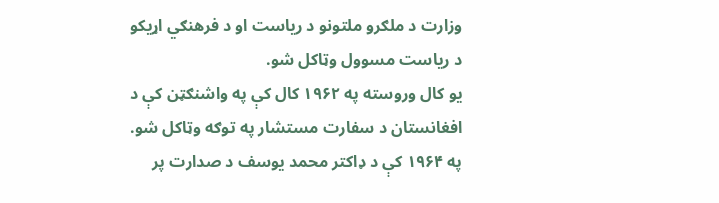وزارت د ملګرو ملتونو د رياست او د فرهنګي اړيکو د رياست مسوول وټاکل شو.
يو کال وروسته په ۱۹۶۲ کال کې په واشنګټن کې د افغانستان د سفارت مستشار په توګه وټاکل شو.
په ۱۹۶۴ کې د ډاکتر محمد يوسف د صدارت پر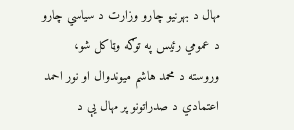مهال د بهرنيو چارو وزارت د سياسي چارو د عمومي رئیس په توګه وټاکل شو، وروسته د محمد هاشم ميوندوال او نور احمد اعتمادي د صدراتونو پر مهال یې د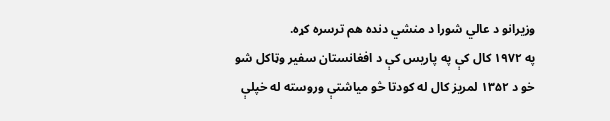وزيرانو د عالي شورا د منشي دنده هم ترسره کړه.
په ۱۹۷۲ کال کې په پاريس کې د افغانستان سفير وټاکل شو خو د ۱۳۵۲ لمريز کال له کودتا څو مياشتې وروسته له خپلې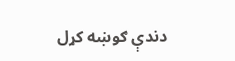دندې ګوښه کړل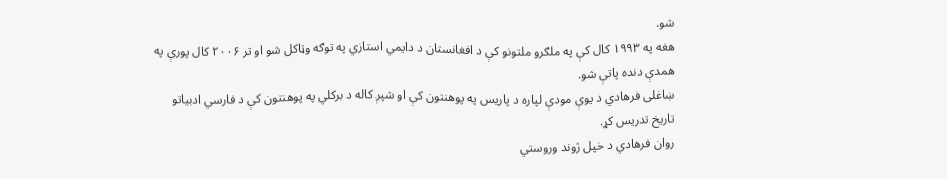شو.
هغه په ۱۹۹۳ کال کې په ملګرو ملتونو کې د افغانستان د دايمي استازي په توګه وټاکل شو او تر ۲۰۰۶ کال پورې په همدې دنده پاتې شو.
ښاغلی فرهادي د يوې مودې لپاره د پاريس په پوهنتون کې او شپږ کاله د برکلي په پوهنتون کې د فارسي ادبياتو تاريخ تدريس کړ.
روان فرهادي د خپل ژوند وروستي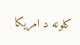کلونه د امریکا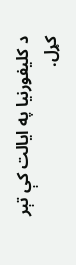د کليفورنيا په ایالت کې تېر کړل.